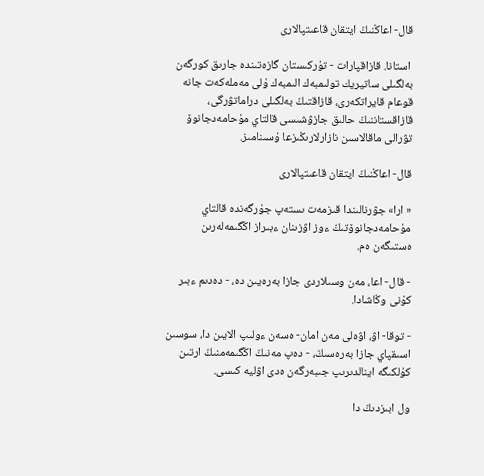قال- اعاڭنىڭ ايتقان قاعىتپالارى

 استانا. قازاقپارات - تۇركىستان گازەتىندە جارىق كورگەن بەلگىلى ساتيريك تولىمبەك الىمبەك ۇلى مەملەكەت جانە قوعام قايراتكەرى، قازاقتىڭ بەلگىلى دراماتۋرگى، قازاقستاننىڭ حالىق جازۋشىسى قالتاي مۇحامەدجانوۆ تۋرالى ماقالاسىن نازارلارىڭىزعا ۇسىنامىز.

قال- اعاڭنىڭ ايتقان قاعىتپالارى

« ارا» جۋرنالىندا قىزمەت ىستەپ جۇرگەندە قالتاي مۇحامەدجانوۆتىڭ ءوز اۋزىنان ءبىراز اڭگىمەلەرىن ەستىگەن ەم.

- قال- اعا، مەن وسىلاردى جازا بەرەيىن دە، - دەدىم ءبىر كۇنى وڭاشادا.

- توقا- اۋ، اۋەلى مەن امان- ەسەن ءولىپ الايىن دا، سوسىن اسىقپاي جازا بەرەسىڭ، - دەپ مەنىڭ اڭگىمەمنىڭ ارتىن كۇلكىگە اينالدىرىپ جىبەرگەن ەدى اۋليە كىسى.

ول ابىزدىڭ دا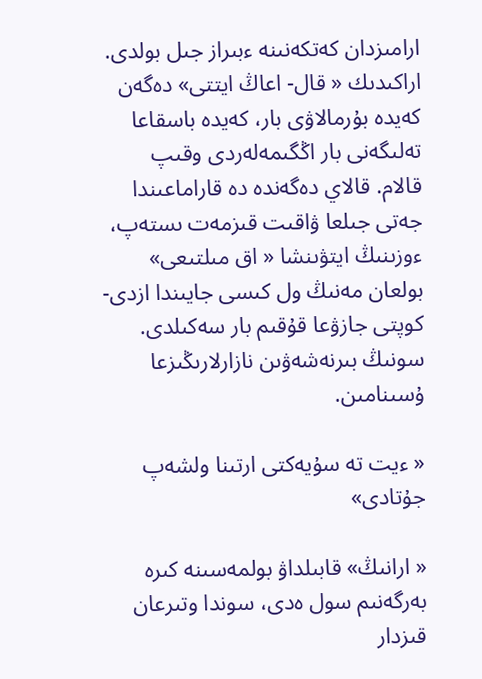ارامىزدان كەتكەنىنە ءبىراز جىل بولدى. اراكىدىك « قال- اعاڭ ايتتى» دەگەن كەيدە بۇرمالاۋى بار، كەيدە باسقاعا تەلىگەنى بار اڭگىمەلەردى وقىپ قالام. قالاي دەگەندە دە قاراماعىندا جەتى جىلعا ۋاقىت قىزمەت ىستەپ، ءوزىنىڭ ايتۋىنشا « اق مىلتىعى» بولعان مەنىڭ ول كىسى جايىندا ازدى- كوپتى جازۋعا قۇقىم بار سەكىلدى. سونىڭ بىرنەشەۋىن نازارلارىڭىزعا ۇسىنامىن.

« ءيت تە سۇيەكتى ارتىنا ولشەپ جۇتادى»

« ارانىڭ» قابىلداۋ بولمەسىنە كىرە بەرگەنىم سول ەدى، سوندا وتىرعان قىزدار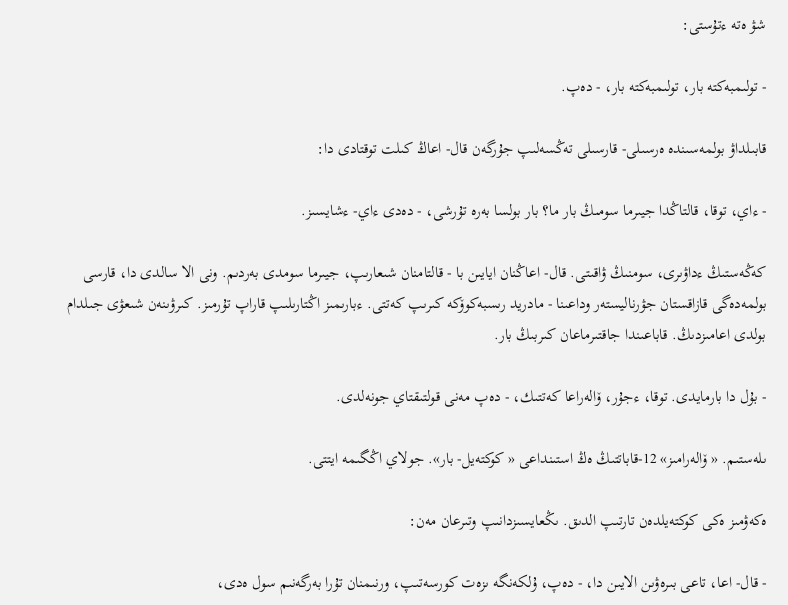شۋ ەتە ءتۇستى:

- تولىمبەكتە بار، تولىمبەكتە بار، - دەپ.

قابىلداۋ بولمەسىندە ەرسىلى- قارسىلى تەڭسەلىپ جۇرگەن قال- اعاڭ كىلت توقتادى دا:

- ءاي، توقا، قالتاڭدا جيىرما سومىڭ بار ما؟ بار بولسا بەرە تۇرشى، - دەدى ءاي- ءشايسىز.

كەڭەستىڭ ءداۋىرى، سومنىڭ ۋاقىتى. قال- اعاڭنان ايايىن با - قالتامنان شىعارىپ، جيىرما سومدى بەردىم. ونى الا سالدى دا، قارسى بولمەدەگى قازاقستان جۋرناليستەر وداعىنا - مادريد رىسبەكوۆكە كىرىپ كەتتى. ءبارىمىز اڭتارىلىپ قاراپ تۇرمىز. كىرۋىنەن شىعۋى جىلدام بولدى اعامىزدىڭ. قاباعىندا جاقتىرماعان كىربىڭ بار.

- بۇل دا بارمايدى. توقا، ءجۇر، ۆالەراعا كەتتىك، - دەپ مەنى قولتىقتاي جونەلدى.

ىلەستىم. « ۆالەرامىز» 12-قاباتتىڭ ەڭ استىنداعى « كوكتەيل- بار». جولاي اڭگىمە ايتتى.

ەكەۋمىز ەكى كوكتەيلدەن تارتىپ الدىق. ىڭعايسىزدانىپ وتىرعان مەن:

- قال- اعا، تاعى بىرەۋىن الايىن دا، - دەپ، ۇلكەنگە ىزەت كورسەتىپ، ورنىمنان تۇرا بەرگەنىم سول ەدى،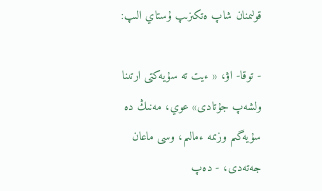قولىمنان شاپ ەتكىزىپ ۇستاي الىپ:

- توقا- اۋ، « ءيت تە سۇيەكتى ارتىنا ولشەپ جۇتادى» عوي، مەنىڭ دە سۇيەگىم وزىمە ءمالىم، وسى ماعان جەتەدى، - دەپ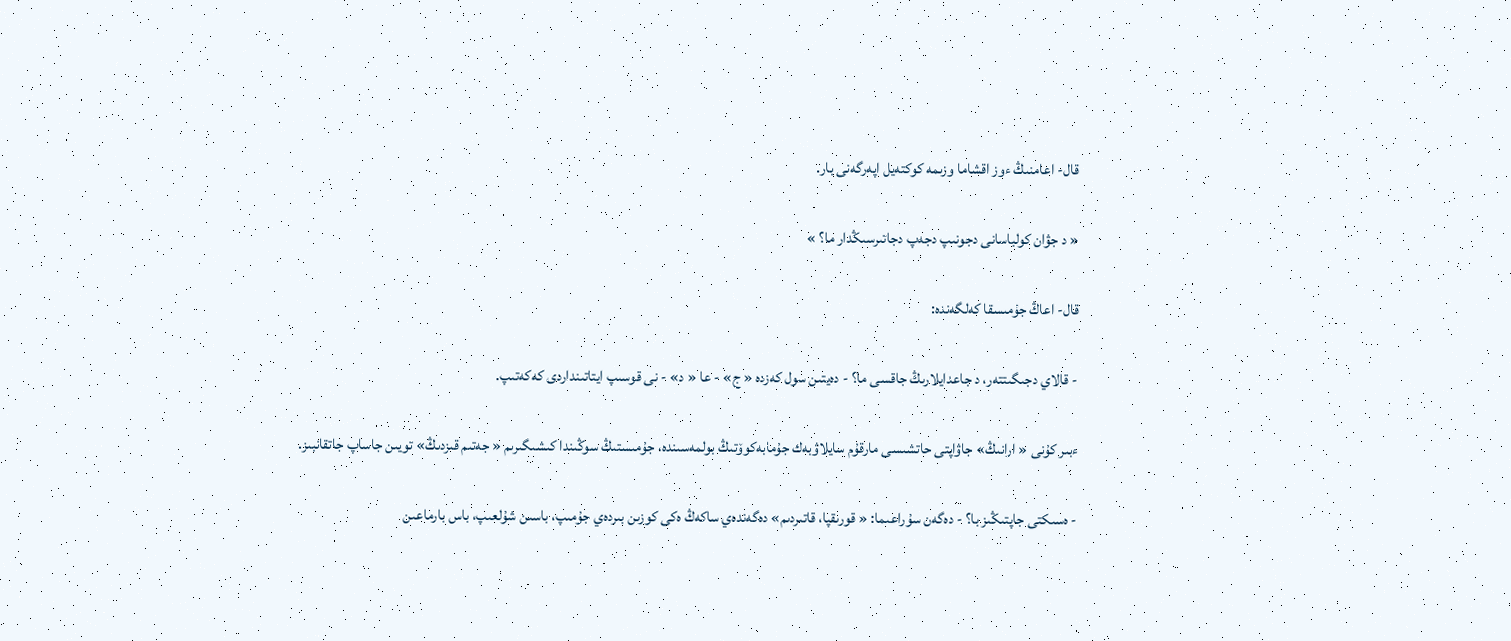قال- اعامنىڭ ءوز اقشاما وزىمە كوكتەيل اپەرگەنى بار.

« د جۋان كولباسانى دجونىپ دجەپ دجاتىرسىڭدار ما؟ »

قال- اعاڭ جۇمىسقا كەلگەندە:

- قالاي دجىگىتتەر، د جاعدايلارىڭ جاقسى ما؟ - دەيتىن سول كەزدە « ج» - عا « د» - نى قوسىپ ايتاتىنداردى كەكەتىپ.

ءبىر كۇنى « ارانىڭ» جاۋاپتى حاتشىسى مارقۇم سايلاۋبەك جۇمابەكوۆتىڭ بولمەسىندە، جۇمىستىڭ سوڭىندا كىشىگىرىم « جەتىم قىزدىڭ» تويىن جاساپ جاتقانبىز.

- ەسىكتى جاپتىڭىز با؟ - دەگەن سۇراعىما: « قورىقپا، قاتىردىم» دەگەندەي ساكەڭ ەكى كوزىن بىردەي جۇمىپ، باسىن شۇلعىپ، باس بارماعىن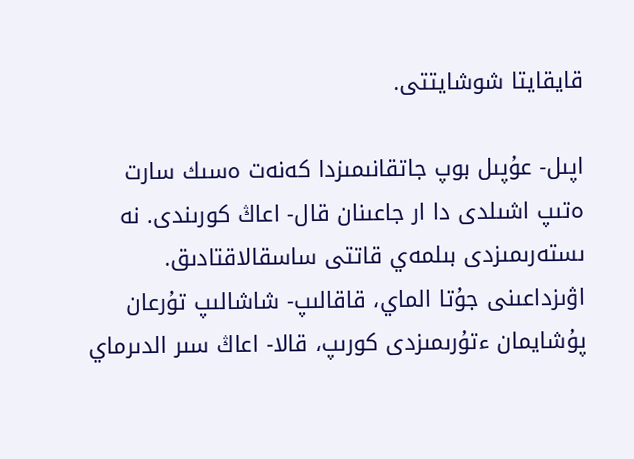قايقايتا شوشايتتى.

اپىل- عۇپىل بوپ جاتقانىمىزدا كەنەت ەسىك سارت ەتىپ اشىلدى دا ار جاعىنان قال- اعاڭ كورىندى. نە ىستەرىمىزدى بىلمەي قاتتى ساسقالاقتادىق. اۋىزداعىنى جۇتا الماي، قاقالىپ- شاشالىپ تۇرعان پۇشايمان ءتۇرىمىزدى كورىپ، قالا- اعاڭ سىر الدىرماي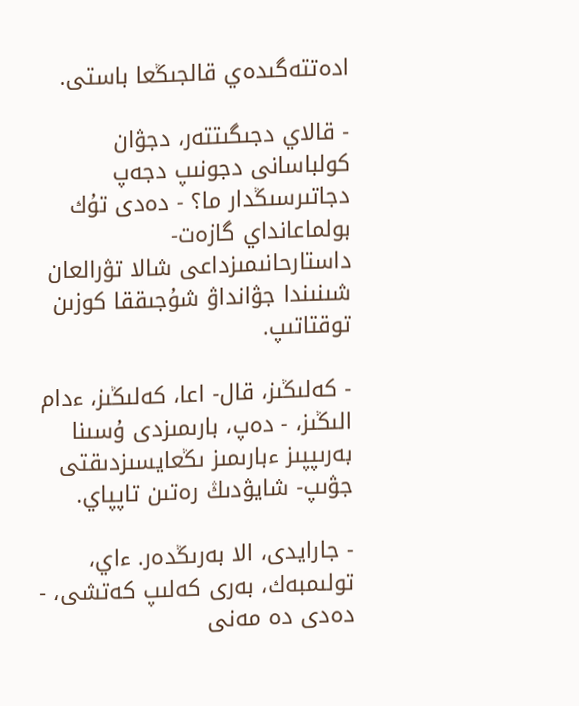ادەتتەگىدەي قالجىڭعا باستى.

- قالاي دجىگىتتەر، دجۋان كولباسانى دجونىپ دجەپ دجاتىرسىڭدار ما؟ - دەدى تۇك بولماعانداي گازەت- داستارحانىمىزداعى شالا تۋرالعان شىنىندا جۋانداۋ شۇجىققا كوزىن توقتاتىپ.

- كەلىڭىز، قال- اعا، كەلىڭىز، ءدام الىڭىز، - دەپ، بارىمىزدى ۇسىنا بەرىپپىز ءبارىمىز ىڭعايسىزدىقتى جۋىپ- شايۋدىڭ رەتىن تاپپاي.

- جارايدى، الا بەرىڭدەر. ءاي، تولىمبەك، بەرى كەلىپ كەتشى، - دەدى دە مەنى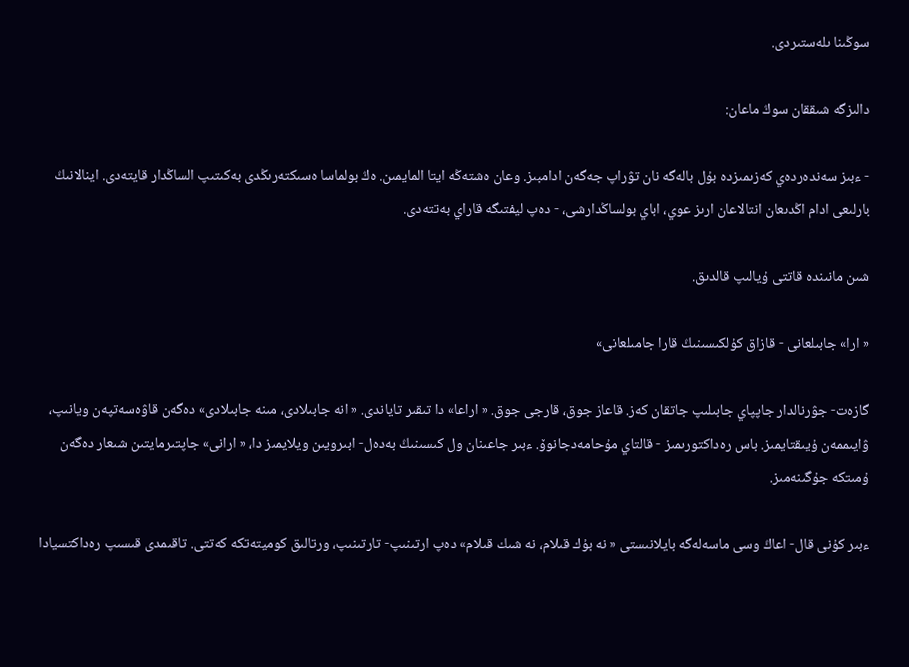سوڭىنا ىلەستىردى.

دالىزگە شىققان سوڭ ماعان:

- ءبىز سەندەردەي كەزىمىزدە بۇل بالەگە نان تۋراپ جەگەن ادامبىز. وعان ەشتەڭە ايتا المايمىن. ەڭ بولماسا ەسىكتەرىڭدى بەكىتىپ الساڭدار قايتەدى. اينالانىڭ بارلىعى ادام اڭدىعان انتالاعان ارىز عوي، اباي بولساڭدارشى، - دەپ ليفتىگە قاراي بەتتەدى.

شىن مانىندە قاتتى ۇيالىپ قالدىق.

« ارا» جابىلعانى - قازاق كۇلكىسىنىڭ قارا جامىلعانى»

گازەت- جۋرنالدار جاپپاي جابىلىپ جاتقان كەز. قاعاز جوق، قارجى جوق. « اراعا» دا تىقىر تاياندى. « انە جابىلادى، مىنە جابىلادى» دەگەن قاۋەسەتپەن ويانىپ، ۋايىممەن ۇيىقتايمىز. باس رەداكتورىمىز - قالتاي مۇحامەدجانوۆ. ءبىر جاعىنان ول كىسىنىڭ بەدەل- ابىرويىن ويلايمىز دا، « ارانى» جاپتىرمايتىن شىعار دەگەن ۇمىتكە جۇگىنەمىز.

ءبىر كۇنى قال- اعاڭ وسى ماسەلەگە بايلانىستى « نە بۇك قىلام، نە شىك قىلام» دەپ ارتىنىپ- تارتىنىپ، ورتالىق كوميتەتكە كەتتى. تاقىمدى قىسىپ رەداكتسيادا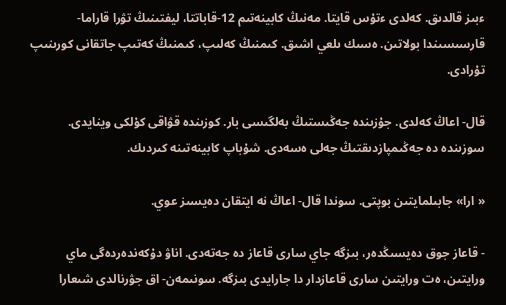ءبىز قالدىق. كەلدى ءتۇس قايتا. مەنىڭ كابينەتىم 12-قاباتتا، ليفتىنىڭ تۋرا قاراما- قارسىسىندا بولاتىن. ەسىك ىلعي اشىق. كىمنىڭ كەلىپ، كىمنىڭ كەتىپ جاتقانى كورىنىپ تۇرادى.

قال- اعاڭ كەلدى. جۇزىندە جەڭىستىڭ بەلگىسى بار. كوزىندە قۋاقى كۇلكى وينايدى. سوزىندە دە جەڭىمپازدىقتىڭ جەلى ەسەدى. شۇباپ كابينەتىنە كىردىك.

« ارا» جابىلمايتىن بوپتى. سوندا قال- اعاڭ نە ايتقان دەيسىز عوي.

- قاعاز جوق دەيسىڭدەر، بىزگە جاي سارى قاعاز دە جەتەدى. اناۋ دۇكەندەردەگى ماي ورايتىن، ەت ورايتىن سارى قاعازدار دا جارايدى بىزگە. سونىمەن- اق جۋرنالدى شىعارا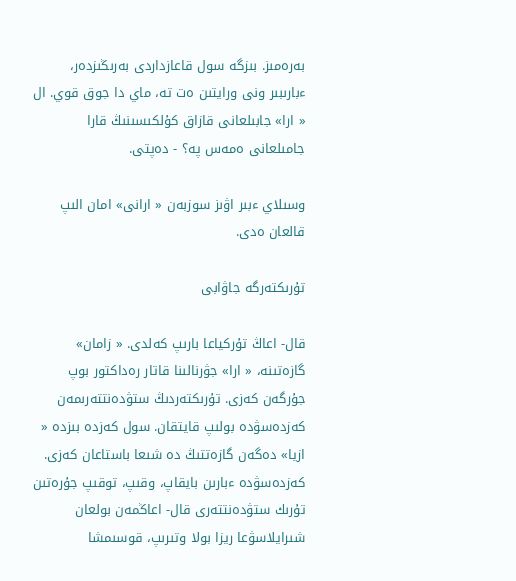بەرەمىز. بىزگە سول قاعازداردى بەرىڭىزدەر، ءبارىبىر ونى ورايتىن ەت تە، ماي دا جوق قوي. ال « ارا» جابىلعانى قازاق كۇلكىسىنىڭ قارا جامىلعانى ەمەس پە؟ - دەپتى.

وسىلاي ءبىر اۋىز سوزبەن « ارانى» امان الىپ قالعان ەدى.

تۇرىكتەرگە جاۋابى

قال- اعاڭ تۇركياعا بارىپ كەلدى. « زامان» گازەتىنە، « ارا» جۋرنالىنا قاتار رەداكتور بوپ جۇرگەن كەزى. تۇرىكتەردىڭ ستۋدەنتتەرىمەن كەزدەسۋدە بولىپ قايتقان. سول كەزدە بىزدە « ازيا» دەگەن گازەتتىڭ دە شىعا باستاعان كەزى. كەزدەسۋدە ءبارىن بايقاپ، وقىپ، توقىپ جۇرەتىن تۇرىك ستۋدەنتتەرى قال- اعاڭمەن بولعان شىرايلاسۋعا ريزا بولا وتىرىپ، قوسىمشا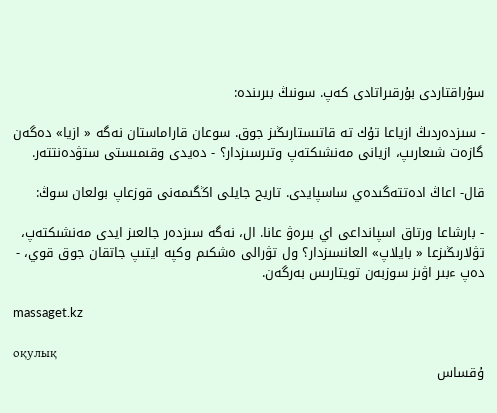سۇراقتاردى بۇرقىراتادى كەپ. سونىڭ بىرىندە:

- سىزدەردىڭ ازياعا تۇك تە قاتىستارىڭىز جوق. سوعان قاراماستان نەگە « ازيا» دەگەن گازەت شىعارىپ، ازيانى مەنشىكتەپ وتىرسىزدار؟ - دەيدى وقىمىستى ستۋدەنتتەر.

قال- اعاڭ ادەتتەگىدەي ساسپايدى. تاريح جايلى اڭگىمەنى قوزعاپ بولعان سوڭ:

- بارشاعا ورتاق اسپانداعى اي بىرەۋ عانا. ال، نەگە سىزدەر جالعىز ايدى مەنشىكتەپ، تۋلارىڭىزعا « بايلاپ» العانسىزدار؟ ول تۋرالى ەشكىم وكپە ايتىپ جاتقان جوق قوي، - دەپ ءبىر اۋىز سوزبەن تويتارىس بەرگەن.

massaget.kz

оқулық
ۇقساس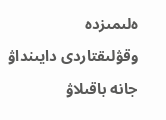ەلىمىزدە وقۋلىقتاردى دايىنداۋ جانە باقىلاۋ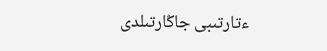ءتارتىبى جاڭارتىلدى